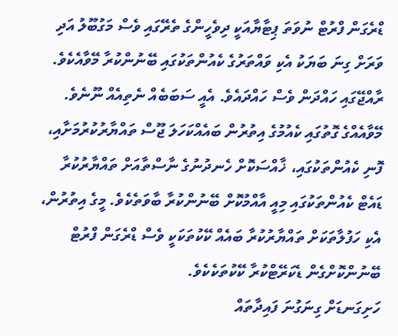ޑްރެގަން ފްރުޓް ނުވަތަ ޕިޓާޔާއަކީ ދިވެހީންގެ ތެރޭގައި ވެސް މަގުބޫލު އަދި ވަރަށް ގިނަ ބަޔަކު އެކި ވައްތަރުގެ ކެއުންތަކުގައި ބޭނުންކުރާ މޭވާއެކެވެ. ރާއްޖޭގައި ހައްދަން ވެސް ހައްދައެވެ. އެއީ ސަބަބެއް ނެތިއެއް ނޫނެވެ.
މޭވާއެއްގެ ގޮތުގައި ކެއުމުގެ އިތުރުން ބައެއްކަހަލަ ޖޫސް ތައްޔާރުކުރުމަށާއި، ފޮނި ކެއުންތަކުގައި، ޚާއްސަކޮށް ހެނދުނުގެ ނާސްތާއަށް ތައްޔާރުކުރާ ޑައެޓް ކެއުންތަކުގައި މިއީ އާއްމުކޮށް ބޭނުންކުރާ ބާވަތެކެވެ. މީގެ އިތުރުން، އެކި ހަފުލާތަކަށް ތައްޔާރުކުރާ ބައެއް ކޭކުތަކަކީ ވެސް ޑްރެގަން ފްރުޓް ބޭނުންކޮށްގެން ޑެކަރޭޓްކުރާ ކޭކުތަކެކެވެ.
ހަށިގަނޑަށް ގިނަގުނަ ފައިދާތައް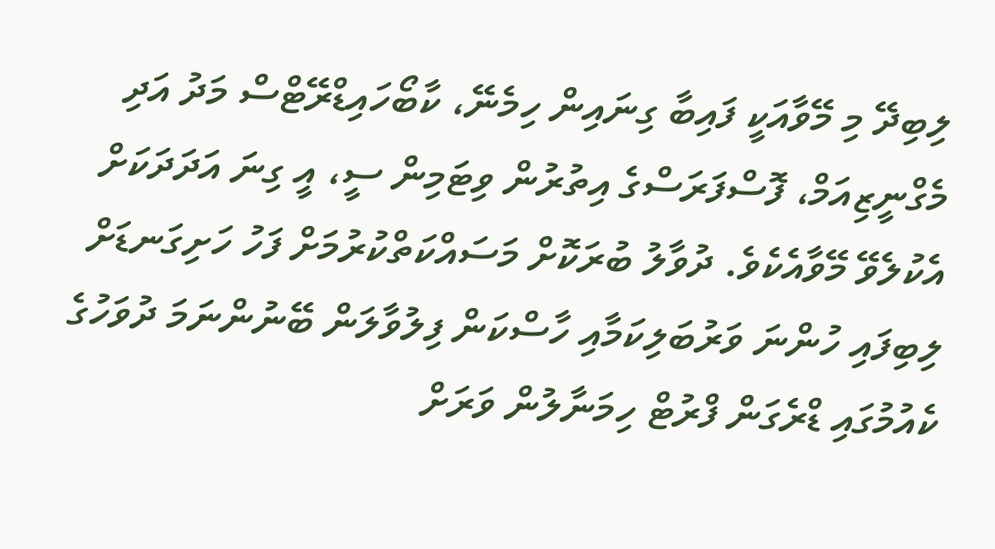ލިބިދޭ މި މޭވާއަކީ ފައިބާ ގިނައިން ހިމެނޭ، ކާބޯހައިޑްރޭޓްސް މަދު އަދި މެގްނީޒިއަމް، ފޮސްފަރަސްގެ އިތުރުން ވިޓަމިން ސީ، އީ ގިނަ އަދަދަކަށް އެކުލެވޭ މޭވާއެކެވެ. ދުވާލު ބުރަކޮށް މަސައްކަތްކުރުމަށް ފަހު ހަށިގަނޑަށް ލިބިފައި ހުންނަ ވަރުބަލިކަމާއި ހާސްކަން ފިލުވާލަން ބޭނުންނަމަ ދުވަހުގެ ކެއުމުގައި ޑްރެގަން ފްރުޓް ހިމަނާލުން ވަރަށް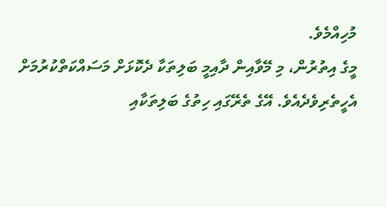މުހިއްމެވެ.
މީގެ އިތުރުން، މި މޭވާއިން ދާއިމީ ބަލިތަކާ ދެކޮޅަށް މަސައްކަތްކުރުމަށް އެހީތެރިވެދެއެވެ. އޭގެ ތެރޭގައި ހިތުގެ ބަލިތަކާއި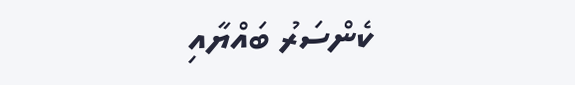ކެންސަރު ބައްޔާއި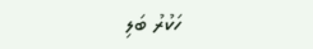ހަކުރު ބަލި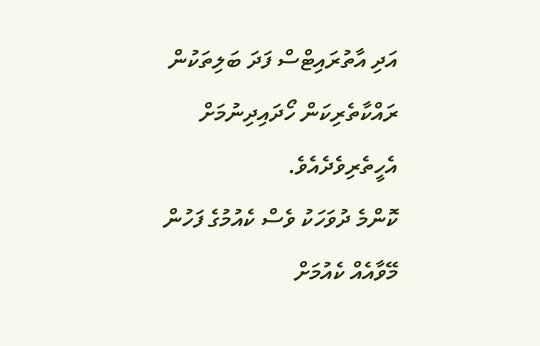އަދި އާތުރައިޓްސް ފަދަ ބަލިތަކުން ރައްކާތެރިކަން ހޯދައިދިނުމަށް އެހީތެރިވެދެއެވެ.
ކޮންމެ ދުވަހަކު ވެސް ކެއުމުގެ ފަހުން މޭވާއެއް ކެއުމަށް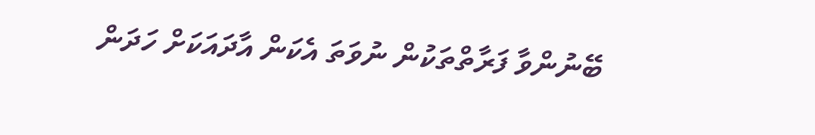ބޭނުންވާ ފަރާތްތަކުން ނުވަތަ އެކަން އާދައަކަށް ހަދަން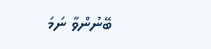ބޭނުންވާ ނަމަ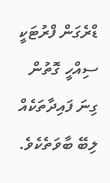ޑްރެގަން ފްރުޓަކީ ސިއްހީ ގޮތުން ގިނަ ފައިދާތަކެއް ލިބޭ ބާވަތެކެވެ.